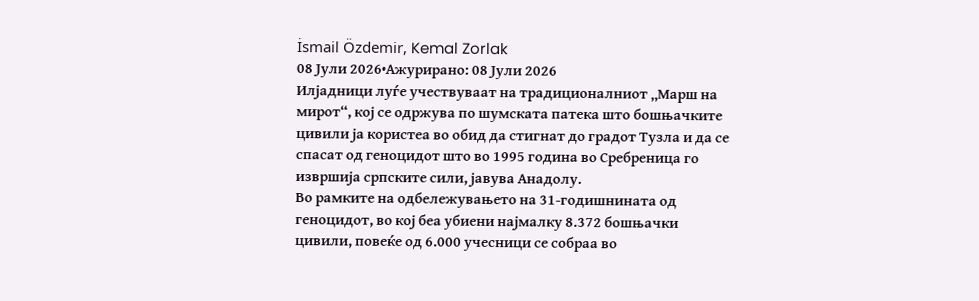İsmail Özdemir, Kemal Zorlak
08 Јули 2026•Ажурирано: 08 Јули 2026
Илјадници луѓе учествуваат на традиционалниот „Марш на мирот“, кој се одржува по шумската патека што бошњачките цивили ја користеа во обид да стигнат до градот Тузла и да се спасат од геноцидот што во 1995 година во Сребреница го извршија српските сили, јавува Анадолу.
Во рамките на одбележувањето на 31-годишнината од геноцидот, во кој беа убиени најмалку 8.372 бошњачки цивили, повеќе од 6.000 учесници се собраа во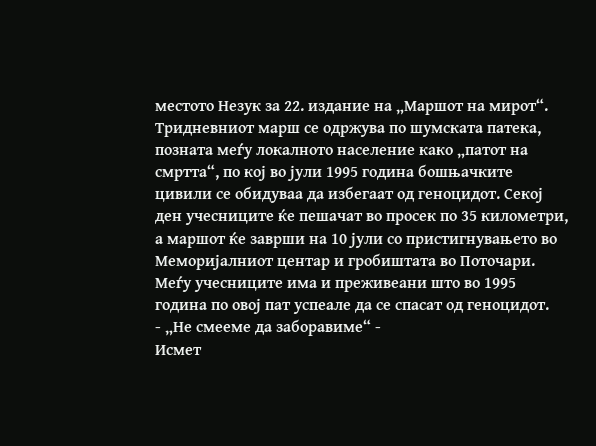местото Незук за 22. издание на „Маршот на мирот“.
Тридневниот марш се одржува по шумската патека, позната меѓу локалното население како „патот на смртта“, по кој во јули 1995 година бошњачките цивили се обидуваа да избегаат од геноцидот. Секој ден учесниците ќе пешачат во просек по 35 километри, а маршот ќе заврши на 10 јули со пристигнувањето во Меморијалниот центар и гробиштата во Поточари.
Меѓу учесниците има и преживеани што во 1995 година по овој пат успеале да се спасат од геноцидот.
- „Не смееме да заборавиме“ -
Исмет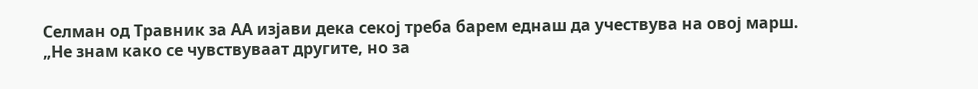Селман од Травник за АА изјави дека секој треба барем еднаш да учествува на овој марш.
„Не знам како се чувствуваат другите, но за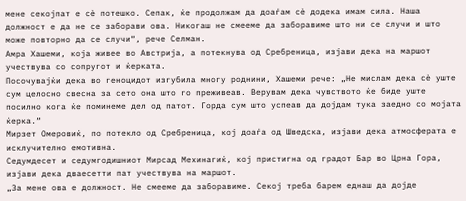мене секојпат е сѐ потешко. Сепак, ќе продолжам да доаѓам сѐ додека имам сила. Наша должност е да не се заборави ова. Никогаш не смееме да заборавиме што ни се случи и што може повторно да се случи“, рече Селман.
Амра Хашеми, која живее во Австрија, а потекнува од Сребреница, изјави дека на маршот учествува со сопругот и ќерката.
Посочувајќи дека во геноцидот изгубила многу роднини, Хашеми рече: „Не мислам дека сѐ уште сум целосно свесна за сето она што го преживеав. Верувам дека чувството ќе биде уште посилно кога ќе поминеме дел од патот. Горда сум што успеав да дојдам тука заедно со мојата ќерка.“
Мирзет Омеровиќ, по потекло од Сребреница, кој доаѓа од Шведска, изјави дека атмосферата е исклучително емотивна.
Седумдесет и седумгодишниот Мирсад Мехинагиќ, кој пристигна од градот Бар во Црна Гора, изјави дека дваесетти пат учествува на маршот.
„За мене ова е должност. Не смееме да заборавиме. Секој треба барем еднаш да дојде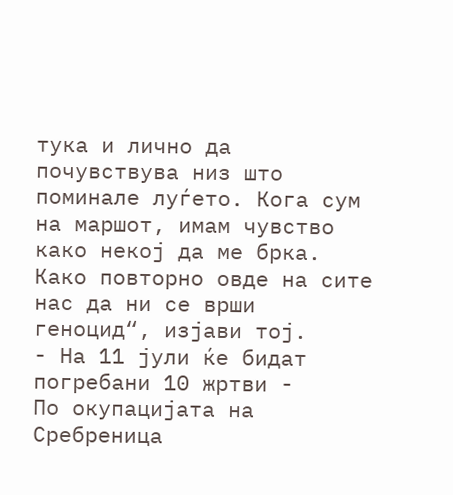тука и лично да почувствува низ што поминале луѓето. Кога сум на маршот, имам чувство како некој да ме брка. Како повторно овде на сите нас да ни се врши геноцид“, изјави тој.
- На 11 јули ќе бидат погребани 10 жртви -
По окупацијата на Сребреница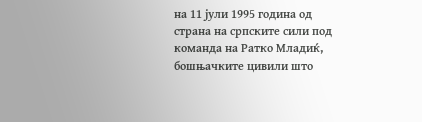на 11 јули 1995 година од страна на српските сили под команда на Ратко Младиќ, бошњачките цивили што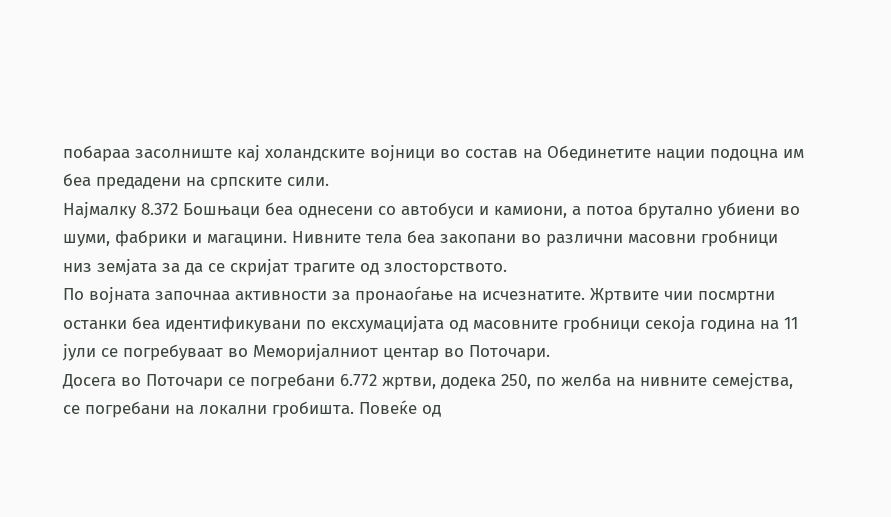побараа засолниште кај холандските војници во состав на Обединетите нации подоцна им беа предадени на српските сили.
Најмалку 8.372 Бошњаци беа однесени со автобуси и камиони, а потоа брутално убиени во шуми, фабрики и магацини. Нивните тела беа закопани во различни масовни гробници низ земјата за да се скријат трагите од злосторството.
По војната започнаа активности за пронаоѓање на исчезнатите. Жртвите чии посмртни останки беа идентификувани по ексхумацијата од масовните гробници секоја година на 11 јули се погребуваат во Меморијалниот центар во Поточари.
Досега во Поточари се погребани 6.772 жртви, додека 250, по желба на нивните семејства, се погребани на локални гробишта. Повеќе од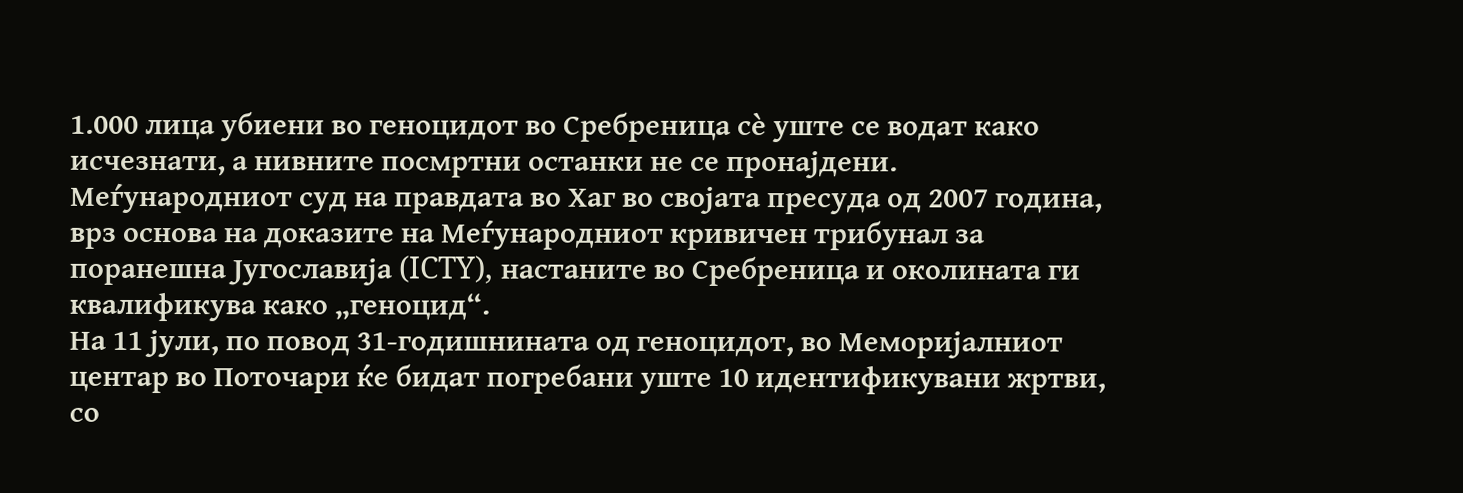1.000 лица убиени во геноцидот во Сребреница сѐ уште се водат како исчезнати, а нивните посмртни останки не се пронајдени.
Меѓународниот суд на правдата во Хаг во својата пресуда од 2007 година, врз основа на доказите на Меѓународниот кривичен трибунал за поранешна Југославија (ICTY), настаните во Сребреница и околината ги квалификува како „геноцид“.
На 11 јули, по повод 31-годишнината од геноцидот, во Меморијалниот центар во Поточари ќе бидат погребани уште 10 идентификувани жртви, со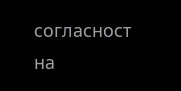согласност на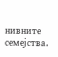нивните семејства.